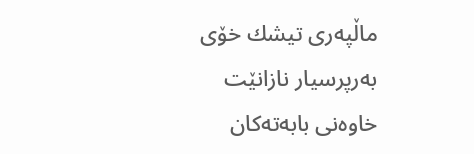ماڵپه‌ری تیشك خۆی به‌رپرسیار نازانێت خاوه‌نی بابه‌ته‌کان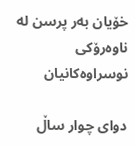خۆیان به‌ر پرسن له‌ ناوه‌رۆکی نوسراوه‌کانیان

دوای‌ چوار ساڵ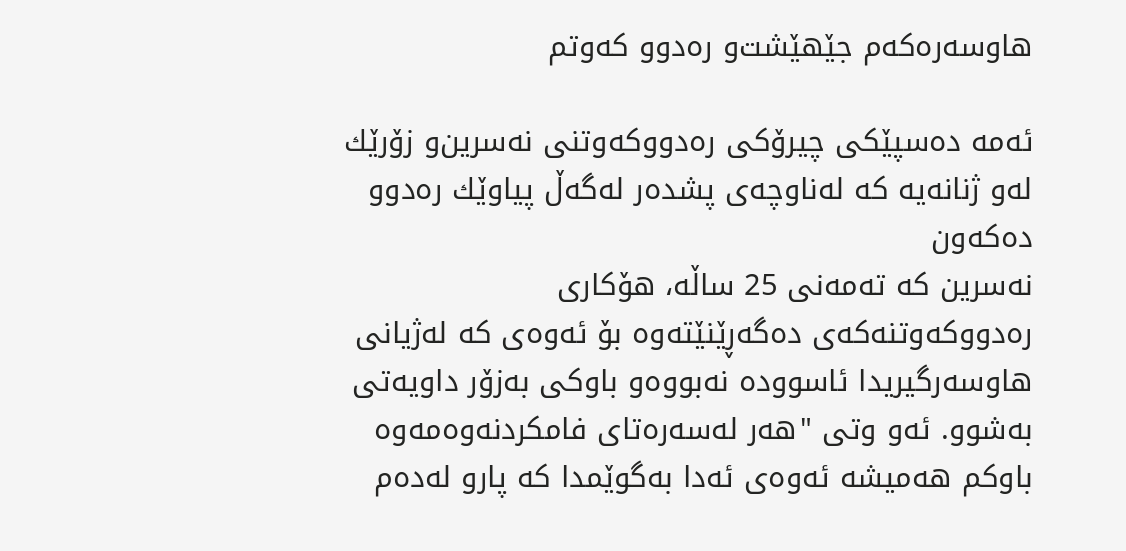هاوسه‌ره‌كه‌م جێهێشت‌و ره‌دوو كه‌وتم

ئه‌مه‌ ده‌سپێكی‌ چیرۆكی‌ ره‌دووكه‌وتنی‌ نه‌سرین‌و زۆرێك له‌و ژنانه‌یه‌ كه‌ له‌ناوچه‌ی‌ پشده‌ر له‌گه‌ڵ‌ پیاوێك ره‌دوو ده‌كه‌ون
نه‌سرین كه‌ ته‌مه‌نی‌ 25 ساڵه‌، هۆكاری‌ ره‌دووكه‌وتنه‌كه‌ی‌ ده‌گه‌ڕێنێته‌وه‌ بۆ ئه‌وه‌ی‌ كه‌ له‌ژیانی‌ هاوسه‌رگیریدا ئاسووده‌ نه‌بووه‌و باوكی‌ به‌زۆر داویه‌تی‌ به‌شوو. ئه‌و وتی‌ "هه‌ر له‌سه‌ره‌تای‌ فامكردنه‌وه‌مه‌وه‌ باوكم هه‌میشه‌ ئه‌وه‌ی‌ ئه‌دا به‌گوێمدا كه‌ پارو له‌ده‌م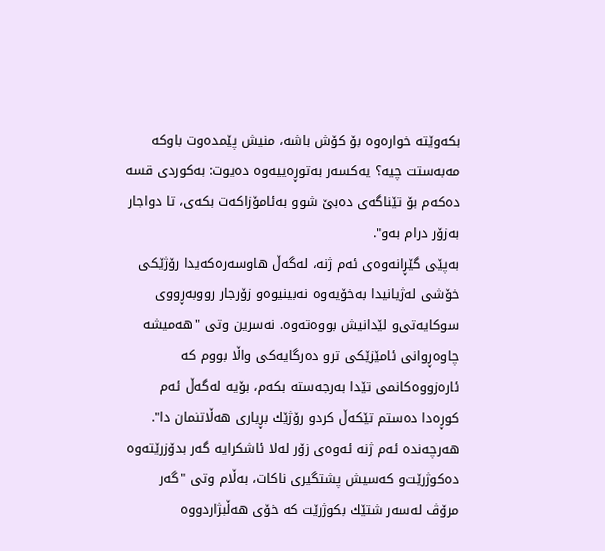بكه‌وێته‌ خواره‌وه‌ بۆ كۆش باشه‌، منیش پێمده‌وت باوكه‌ مه‌به‌ستت چیه‌؟ یه‌كسه‌ر به‌توڕه‌ییه‌وه‌ ده‌یوت: به‌كوردی‌ قسه‌ ده‌كه‌م بۆ تێناگه‌ی‌ ده‌بێ‌ شوو به‌ئامۆزاكه‌ت بكه‌ی‌، تا دواجار به‌زۆر درام به‌و".
به‌پێی‌ گێڕانه‌وه‌ی‌ ئه‌م ژنه‌، له‌گه‌ڵ‌ هاوسه‌ره‌كه‌یدا رۆژێكی‌ خۆشی‌ له‌ژیانیدا به‌خۆیه‌وه‌ نه‌بینیوه‌‌و زۆرجار رووبه‌ڕووی‌ سوكایه‌تی‌‌و لێدانیش بووه‌ته‌وه‌. نه‌سرین وتی‌ "هه‌میشه‌ چاوه‌ڕوانی‌ ئامێزێكی‌ ترو ده‌رگایه‌كی‌ واڵا بووم كه‌ ئاره‌زووه‌كانمی‌ تێدا به‌رجه‌سته‌ بكه‌م، بۆیه‌ له‌گه‌ڵ ئه‌م كوڕه‌دا ده‌ستم تێكه‌ڵ كردو رۆژێك بڕیاری‌ هه‌ڵاتنمان دا".
هه‌رچه‌نده‌ ئه‌م ژنه‌ ئه‌وه‌ی‌ زۆر له‌لا ئاشكرایه‌ گه‌ر بدۆزرێته‌وه‌ ده‌كوژرێت‌و كه‌سیش پشتگیری‌ ناكات، به‌ڵام وتی‌ "گه‌ر مرۆڤ له‌سه‌ر شتێك بكوژرێت كه‌ خۆی‌ هه‌ڵبژاردووه‌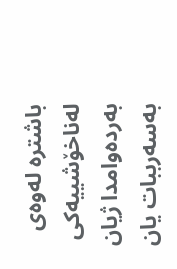باشتره‌ له‌وه‌ی‌ له‌ناخۆشییه‌كی‌ به‌رده‌وامدا ژیان به‌سه‌رببات یان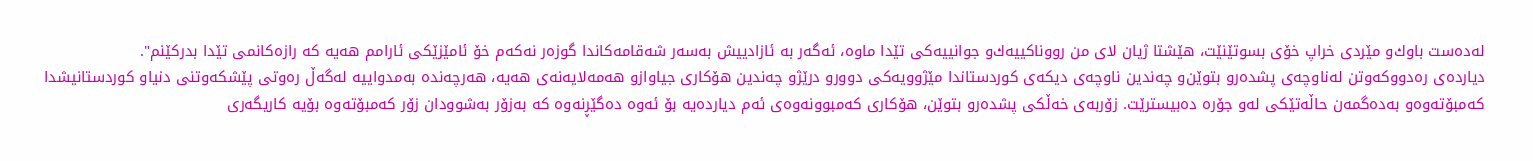له‌ده‌ست باوك‌و مێردی‌ خراپ خۆی‌ بسوتێنێت، هێشتا ژیان لای‌ من رووناكییه‌ك‌و جوانییه‌كی‌ تێدا ماوه‌، ئه‌گه‌ر به‌ ئازادییش به‌سه‌ر شه‌قامه‌كاندا گوزه‌ر نه‌كه‌م خۆ ئامێزێكی‌ ئارامم هه‌یه‌ كه‌ رازه‌كانمی‌ تێدا بدركێنم".
دیارده‌ی‌ ره‌دووكه‌وتن له‌ناوچه‌ی‌ پشده‌ر‌و بتوێن‌و چه‌ندین ناوچه‌ی‌ دیكه‌ی‌ كوردستاندا مێژوویه‌كی‌ دوورو درێژ‌و چه‌ندین هۆكاری‌ جیاوازو هه‌مه‌لایه‌نه‌ی‌ هه‌یه‌، هه‌رچه‌نده‌ به‌مدواییه‌ له‌گه‌ڵ‌ ره‌وتی‌ پێشكه‌وتنی‌ دنیا‌و كوردستانیشدا كه‌مبۆته‌وه‌و به‌ده‌گمه‌ن حاڵه‌تێكی‌ له‌و جۆره‌ ده‌بیسترێت. زۆربه‌ی‌ خه‌ڵكی‌ پشده‌رو بتوێن، هۆكاری‌ كه‌مبوونه‌وه‌ی‌ ئه‌م دیارده‌یه‌ بۆ ئه‌وه‌ ده‌گێڕنه‌وه‌ كه‌ به‌زۆر به‌شوودان زۆر كه‌مبۆته‌وه‌ بۆیه‌ كاریگه‌ری‌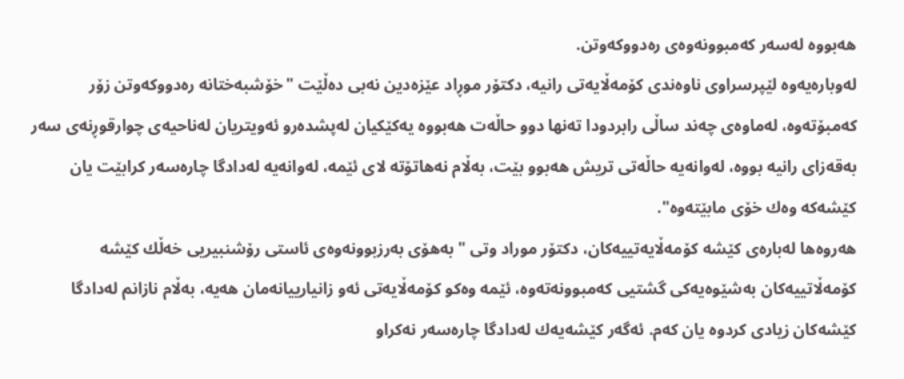هه‌بووه‌ له‌سه‌ر كه‌مبوونه‌وه‌ی‌ ره‌دووكه‌وتن.
له‌وباره‌یه‌وه‌ لێپرسراوی‌ ناوه‌ندی‌ كۆمه‌ڵایه‌تی‌ رانیه‌، دكتۆر موڕاد عێزه‌دین نه‌بی‌ ده‌ڵێت "خۆشبه‌ختانه‌ ره‌دووكه‌وتن زۆر كه‌مبۆته‌وه‌، له‌ماوه‌ی‌ چه‌ند ساڵی‌ رابردودا ته‌نها دوو حاڵه‌ت هه‌بووه‌ یه‌كێكیان له‌پشده‌رو ئه‌ویتریان له‌ناحیه‌ی‌ چوارقوڕنه‌ی‌ سه‌ر به‌قه‌زای‌ رانیه‌ بووه‌، له‌وانه‌یه‌ حاڵه‌تی‌ تریش هه‌بوو بێت، به‌ڵام نه‌هاتۆته‌ لای‌ ئێمه‌، له‌وانه‌یه‌ له‌دادگا چاره‌سه‌ر كرابێت یان كێشه‌كه‌ وه‌ك خۆی‌ مابێته‌وه‌".
هه‌روه‌ها له‌باره‌ی‌ كێشه‌ كۆمه‌ڵایه‌تییه‌كان، دكتۆر موراد وتی ‌"به‌هۆی‌ به‌رزبوونه‌وه‌ی‌ ئاستی‌ رۆشنبیریی‌ خه‌ڵك كێشه‌ كۆمه‌ڵاتییه‌كان به‌شێوه‌یه‌كی‌ گشتیی‌ كه‌مبوونه‌ته‌وه‌، ئێمه‌ وه‌كو كۆمه‌ڵایه‌تی‌ ئه‌و زانیارییانه‌مان هه‌یه‌، به‌ڵام نازانم له‌دادگا كێشه‌كان زیادی‌ كردوه‌ یان كه‌م. ئه‌گه‌ر كێشه‌یه‌ك له‌دادگا چاره‌سه‌ر نه‌كراو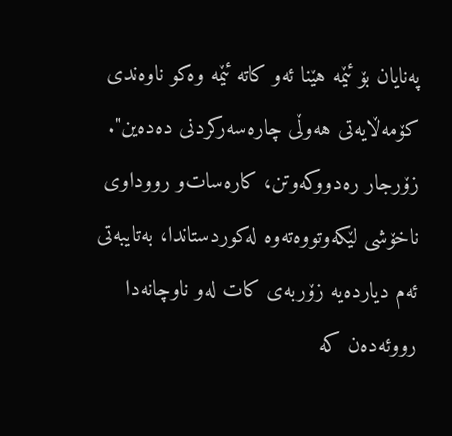په‌نایان بۆ ئێمه‌ هێنا ئه‌و كاته‌ ئێمه‌ وه‌كو ناوه‌ندی‌ كۆمه‌ڵایه‌تی‌ هه‌وڵی‌ چاره‌سه‌ركردنی‌ ده‌ده‌ین".
زۆرجار ره‌دووكه‌وتن، كاره‌سات‌و رووداوی‌ ناخۆشی‌ لێكه‌وتووه‌ته‌وه‌ له‌كوردستاندا، به‌تایبه‌تی‌ ئه‌م دیارده‌یه‌ زۆربه‌ی‌ كات له‌و ناوچانه‌دا رووئه‌ده‌ن كه‌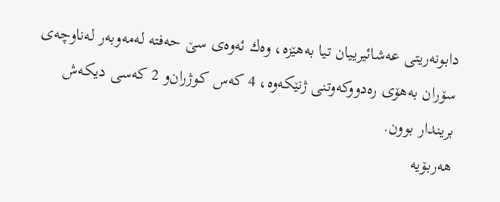دابونه‌ریتی‌ عه‌شائیرییان تیا به‌هێزه‌، وه‌ك ئه‌وه‌ی‌ سێ‌ حه‌فته‌ له‌مه‌وبه‌ر له‌ناوچه‌ی‌ سۆران به‌هۆی‌ ره‌دووكه‌وتنی‌ ژنێكه‌وه‌، 4 كه‌س كوژران‌و 2 كه‌سی‌ دیكه‌ش بریندار بوون.
هه‌ربۆیه‌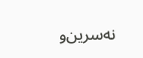نه‌سرین‌و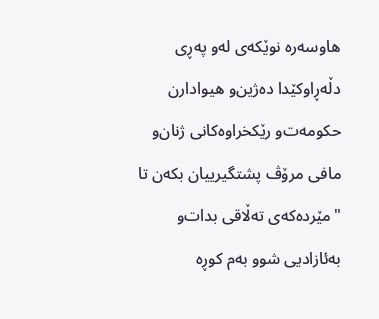هاوسه‌ره‌ نوێكه‌ی‌ له‌و په‌ڕی‌ دڵه‌ڕاوكێدا ده‌ژین‌و هیوادارن حكومه‌ت‌و رێكخراوه‌كانی‌ ژنان‌و مافی‌ مرۆڤ پشتگیرییان بكه‌ن تا "مێرده‌كه‌ی‌ ته‌ڵاقی‌ بدات‌و به‌ئازادیی‌ شوو به‌م كوڕه‌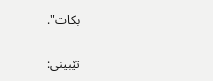بكات".

تێبینی‌: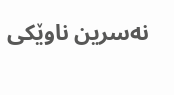نه‌سرین ناوێكی‌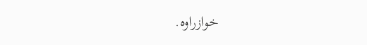خوازراوه‌.